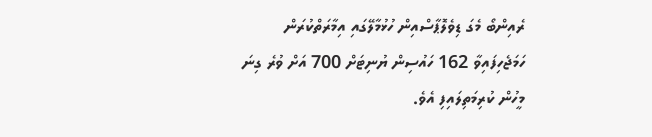ރެއިންބޯ މެގަ ޑިވެލޮޕާސްއިން ހުޅުމާލޭގައި އިމާރަތްކުރަން ހަމަޖެހިފައިވާ 162 ހައުސިން ޔުނިޓަށް 700 އަށް ވުރެ ގިނަ މީހުން ކުރިމަތިލައިފި އެވެ.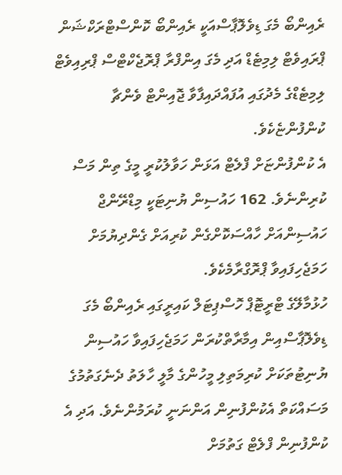ރެއިންބޯ މެގަ ޑިވެލޮޕާސްއަކީ ރެއިންބޯ ކޮންސްޓްރަކްޝަން ޕްރައިވެޓް ލިމިޓެޑް އަދި މެގަ އިންފްރާ ޕްރޮޖެކްޓްސް ޕްރިއިވެޓް ލިމިޓެޑްގެ މެދުގައި އުފައްދައިފާވާ ޖޮއިންޓް ވެންޗާ ކުންފުންޏެކެވެ.
އެ ކުންފުންޏަށް ފްލެޓް އަޅަން ހަވާލުކުރީ މީގެ ތިން މަސް ކުރިންނެވެ. 162 ހައުސިން ޔުނިޓަކީ މިޑްރޭންޖް ހައުސިންއަށް ހާއްސަކޮށްގެން ކުރިއަށް ގެންދިޔުމަށް ހަމަޖެހިފައިވާ ޕްރޮގްރާމެކެވެ.
ހުޅުމާލޭގެ ޓްރީޓޮޕް ހޮސްޕިޓަލް ކައިރީގައި ރެއިންބޯ މެގަ ޑިވެލޮޕާސްއިން އިމާރާތްކުރަން ހަމަޖެހިފައިވާ ހައުސިން ޔުނިޓުތަކަށް ކުރިމަތިލި މީހުންގެ މާލީ ހާލަތު ދެނެގަތުމުގެ މަސައްކަތް އެކުންފުނިން އަންނަނީ ކުރަމުންނެވެ. އަދި އެ ކުންފުނިން ފްލެޓް ގަތުމަށް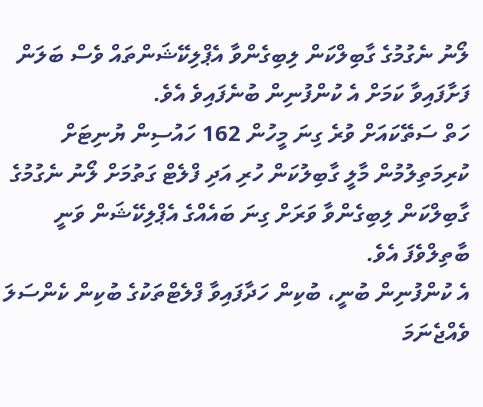ލޯނު ނެގުމުގެ ގާބިލްކަން ލިބިގެންވާ އެޕްލިކޭޝަންތައް ވެސް ބަލަން ފަށާފައިވާ ކަމަށް އެ ކުންފުނިން ބުނެފައިވެ އެވެ.
ހަތް ސަތޭކައަށް ވުރެ ގިނަ މީހުން 162 ހައުސިން ޔުނިޓަށް ކުރިމަތިލުމުން މާލީ ގާބިލުކަން ހުރި އަދި ފްލެޓް ގަތުމަށް ލޯނު ނެގުމުގެ ގާބިލްކަން ލިބިގެންވާ ވަރަށް ގިނަ ބައެއްގެ އެޕްލިކޭޝަން ވަނީ ބާތިލްވެފަ އެވެ.
އެ ކުންފުނިން ބުނީ، ބުކިން ހަދާފައިވާ ފްލެޓްތަކުގެ ބުކިން ކެންސަލަ ވެއްޖެނަމަ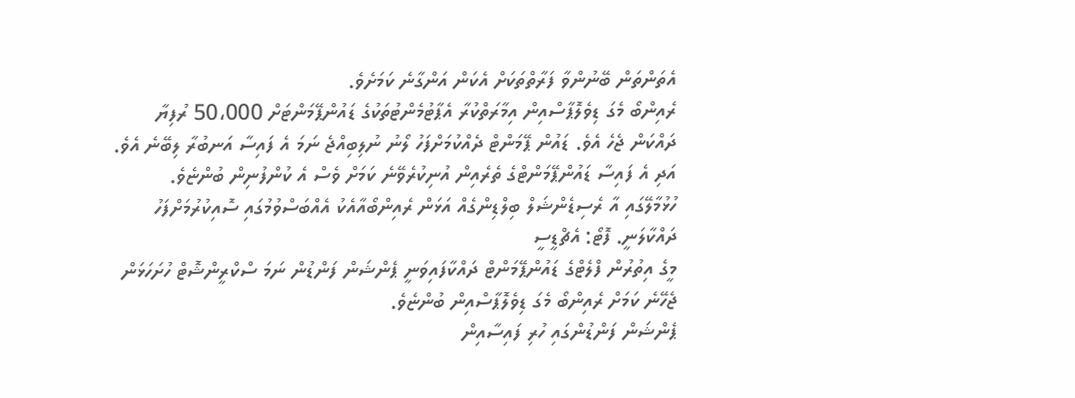އެތަންތަން ބޭނުންވާ ފަރާތްތަކަށް އެކަން އަންގާނެ ކަމަށެވެ.
ރެއިންބޯ މެގަ ޑިވެލޮޕާސްއިން އިމާރަތްކުރާ އެޕާޓުމެންޓުތަކުގެ ޑައުންޕޭމަންޓަށް 50،000 ރުފިޔާ ދައްކަން ޖެހެ އެވެ. ޑައުން ޕޭމަންޓް ދެއްކުމަށްފަހު ލޯނު ނުލިބިއްޖެ ނަމަ އެ ފައިސާ އަނބުރާ ލިބޭނެ އެވެ. އަދި އެ ފައިސާ ޑައުންޕޭމަންޓްގެ ތެރެއިން އުނިކުރެވޭނެ ކަމަށް ވެސް އެ ކުންފުނިން ބުންޏެވެ.
ހުޅުމާލޭގައި އާ ރެސިޑެންޝަލް ބިލްޑިންގެއް އަޅަން ރެއިންބޯއާއެކު އެއްބަސްވުމުގައި ސޮއިކުރުމަށްފަހު ދައްކާލަނީ. ފޮޓޯ: އެޗްޑީސީ
މީގެ އިތުރުން ފްލެޓްގެ ޑައުންޕޭމަންޓް ދައްކާފައިވަނީ ޕެންޝަން ފަންޑުން ނަމަ ސްކްރީންޝޮޓް ހުށަހަޅަން ޖެހޭނެ ކަމަށް ރެއިންބޯ މެގަ ޑިވެލޮޕާސްއިން ބުންޏެވެ.
ޕެންޝަން ފަންޑުންގައި ހުރި ފައިސާއިން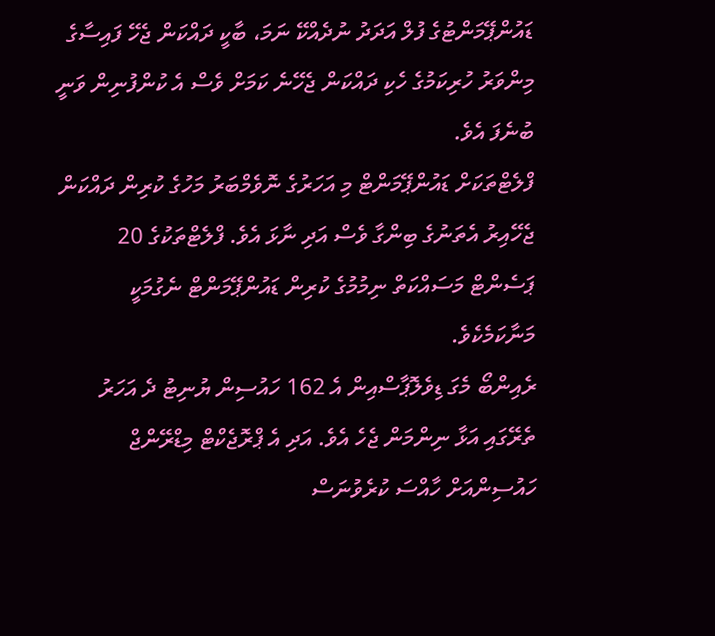ޑައުންޕޭމަންޓުގެ ފުލް އަދަދު ނުދެއްކޭ ނަމަ، ބާކީ ދައްކަން ޖެހޭ ފައިސާގެ މިންވަރު ހުރިކަމުގެ ހެކި ދައްކަން ޖެހޭނެ ކަމަށް ވެސް އެ ކުންފުނިން ވަނީ ބުނެފަ އެވެ.
ފްލެޓްތަކަށް ޑައުންޕޭމަންޓް މި އަހަރުގެ ނޮވެމްބަރު މަހުގެ ކުރިން ދައްކަން ޖެހޭއިރު އެތަނުގެ ބިންގާ ވެސް އަދި ނާޅަ އެވެ. ފްލެޓްތަކުގެ 20 ޕަސެންޓް މަސައްކަތް ނިމުމުގެ ކުރިން ޑައުންޕޭމަންޓް ނެގުމަކީ މަނާކަމެކެވެ.
ރެއިންބޯ މެގަ ޑިވެލޮޕާސްއިން އެ 162 ހައުސިން ޔުނިޓު ދެ އަހަރު ތެރޭގައި އަޅާ ނިންމަން ޖެހެ އެވެ. އަދި އެ ޕްރޮޖެކްޓް މިޑްރޭންޖް ހައުސިންއަށް ހާއްސަ ކުރެވުނަސް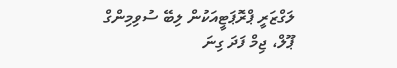ލަގްޒަރީ ޕްރޮޕަޓީއަކުން ލިބޭ ސުވިމިންގް ޕޫލް، ޖިމް ފަދަ ގިނަ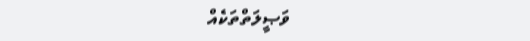ވަޞީލަތްތަކެއް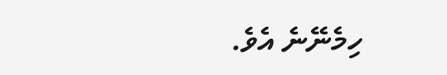ހިމެނޭނެ އެވެ.